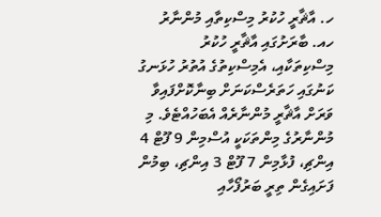ހ. އާޘާރީ ހުކުރު މިސްކިތާއި މުންނާރު
ހއ. ބާރަށުގައި އާޘާރީ ހުކުރު މިސްކިތަކާއި، އެމިސްކިތުގެ އުތުރު ހުޅަނގު ކަނުގައި ހަތަރެސްކަނަށް ބިނާކޮށްފައިވާ ވަރަށް އާޘާރީ މުންނާރެއް އެބަހުއްޓެވެ. މި މުންނާރުގެ މިންތަކަކީ އުސްމިން 9 ފޫޓް 4 އިންޗި، ފުޅާމިން 7 ފޫޓް 3 އިންޗި، ބިމުން ފަށައިގެން ތިރީ ބަރުފޯހާއި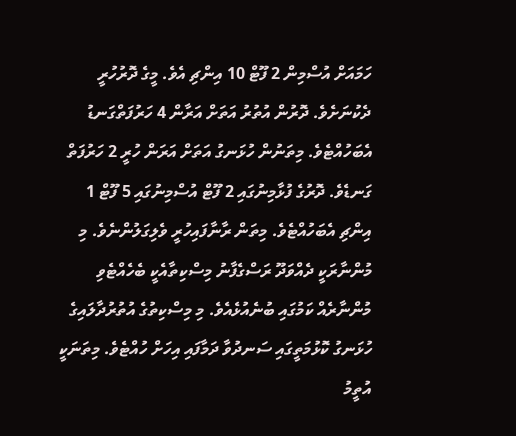ހަމައަށް އުސްމިން 2 ފޫޓް 10 އިންޗި އެވެ. މީގެ ދޮރުހުރީ ދެކުނަށެވެ. ދޮރުން އުތުރު އަތަށް އަރާން 4 ހަރުފަތްގަނޑު އެބަހުއްޓެވެ. މިތަނުން ހުޅަނގު އަތަށް އަރަން ހުރީ 2 ހަރުފަތް ގަނޑެވެ. ދޮރުގެ ފުޅާމިނުގައި 2 ފޫޓް އުސްމިނުގައި 5 ފޫޓް 1 އިންޗި އެބަހުއްޓެވެ. މިތަން ރާނާފައިހުރީ ވެލިގަލުންނެވެ. މި މުންނާރަކީ ދެއްވަދޫ ރަސްގެފާނު މިސްކިތާއެކީ ބެހެއްޓެވި މުންނާރެއް ކަމުގައި ބުނެއުޅެއެވެ. މި މިސްކިތުގެ އުތުރުދާލައިގެ ހުޅަނގު ކޮޅުމަތީގައި ސަނދުވާ ދަމާފައި އިހަށް ހުއްޓެވެ. މިތަނަކީ އުތީމު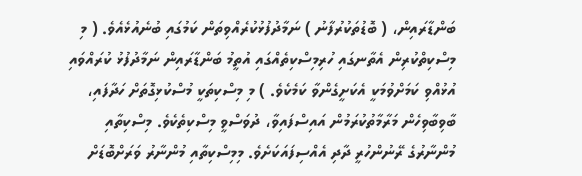ބަންޑާރައިން، ( ބޮޑުތަކުރުފާނު ) ނަމާދުފުޅުކުރެއްވިތަން ކަމުގައި ބުނެއުޅެއެވެ. ( މި މިސްކިތްކުރިން އެތާނގައި ހުރިމިސްކިތެއްގައި އުތީމު ބަންޑާރައިން ނަމާދުފުޅު ކުރައްވައި އުޅުއްވި ކަމަށްވުމަކީ އެކަށީގެންވާ ކަމެކެވެ. ) މި މިސްކިތަކީ މުސްކުޅިގޮތަށް ހަދާފައި، ބާވިބާވިހެން މަރާމާތުކުރަމުން އައިސްފައިވާ، ދުވަސްވީ މިސްކިތެކެވެ. މިސްކިތާއި މުންނާރުގެ ރޭނުންހުރީ ދާދި އެއްސިފައަކަށެވެ. މިމިސްކިތާއި މުންނާރު ވަރަށްބޮޑަށް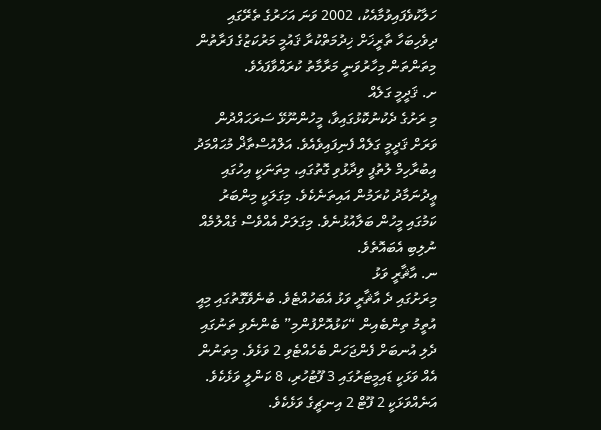ހަލާކުވެފައިވުމާއެކު، 2002 ވަނަ އަހަރުގެ ތެރޭގައި ދިވެހިބަހާ ތާރީޚަށް ޚިދުމަތްކުރާ ޤައުމީ މަރުކަޒުގެ ފަރާތުން މިތަންތަން މިހާރުވަނީ މަރާމާތު ކުރައްވާފައެވެ.
ށ. ޤަދީމީ ގަލެއް
މި ރަށުގެ ދެކުނުކޮޅުގައިވާ، މީހުންނޫޅޭ ސަރަޙައްދުން ވަރަށް ޤަދީމީ ގަލެއް ފެނިފައިވެއެވެ. އަލްއުސްތާޛް މުޙައްމަދު އިބުރާހިމް ލުތުފީ ވިދާޅުވި ގޮތުގައި، މިތަނަކީ އިހުގައި ޢީދުނަމާދު ކުރަމުން އައިތަނެކެވެ. މިގަލަކީ މިންބަރު ކަމުގައި މީހުން ބަލާއުޅުނެވެ. މިގަލަށް އެއްވެސް ގެއްލުމެއް ނުލިބި އެބައޮތެވެ.
ނ. އާޘާރީ ވަޅު
މިރަށުގައި ދެ އާޘާރީ ވަޅު އެބަހުއްޓެވެ. ބުނެވޭގޮތުގައި މިއީ އުތީމު ތިންބެއިން “ކަޅުއޮށްފުންމި” ބެންނެވި ތަނުގައި ދެލި އުނބަށް ފެންޖަހަން ބެހެއްޓެވި 2 ވަޅެވެ. މިތަނުން އެއް ވަޅަކީ ޑައިމީޓަރުގައި 3 ފޫޓުހުރި، 8 ކަންލީ ވަޅެކެވެ. އަނެއްވަޅަކީ 2 ފޫޓް 2 އިނޗީގެ ވަޅެކެވެ.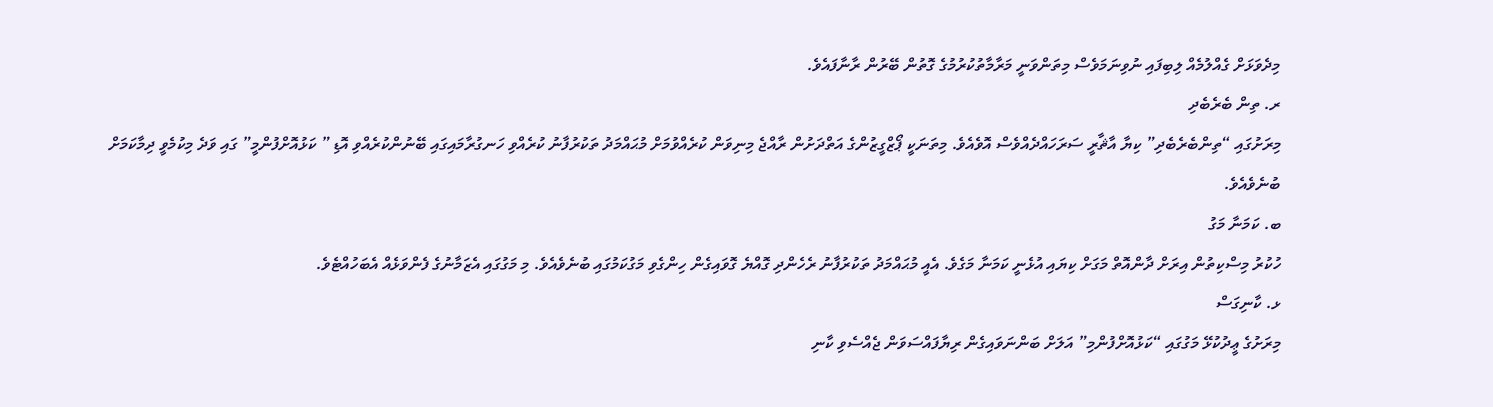މިދެވަޅަށް ގެއްލުމެއް ލިބިފައި ނުވިނަމަވެސް މިތަންވަނީ މަރާމާތުކުރުމުގެ ގޮތުން ބޭރުން ރާނާފައެވެ.
ރ. ތިން ބެރެބެދި
މިރަށުގައި “ތިންބެރެބެދި” ކިޔާ އާޘާރީ ސަރަހައްދެއްވެސް އޮވެއެވެ. މިތަނަކީ ޕޯޒްގީޒުންގެ އަތްދަށުން ރާއްޖެ މިނިވަން ކުރެއްވުމަށް މުޙައްމަދު ތަކުރުފާނު ކުރެއްވި ހަނގުރާމައިގައި ބޭނުންކުރެއްވި އޮޑި ” ކަޅުއޮށްފުންމީ” ގައި ވަދެ މިކުމެވީ ދިމާކަމަށް ބުނެވެއެވެ.
ބ. ކަމަނާ މަގު
ހުކުރު މިސްކިތުން އިރަށް ދާންއޮތް މަގަށް ކިޔައި އުޅެނީ ކަމަނާ މަގެވެ. އެއީ މުޙައްމަދު ތަކުރުފާނު ރެހެންދި ގޮއްޔެ ގޮވައިގެން ހިންގެވި މަގުކަމުގައި ބުނެވެއެވެ. މި މަގުގައި އެޒަމާނުގެ ފެންވަޅެއް އެބަހުއްޓެވެ.
ޅ. ކާނިގަސް
މިރަށުގެ ޢީދުކުޅޭ މަގުގައި “ކަޅުއޮށްފުންމި” އަލަށް ބަންނަވައިގެން ރިޔާފައްސަވަން ޖެއްސެވި ކާނި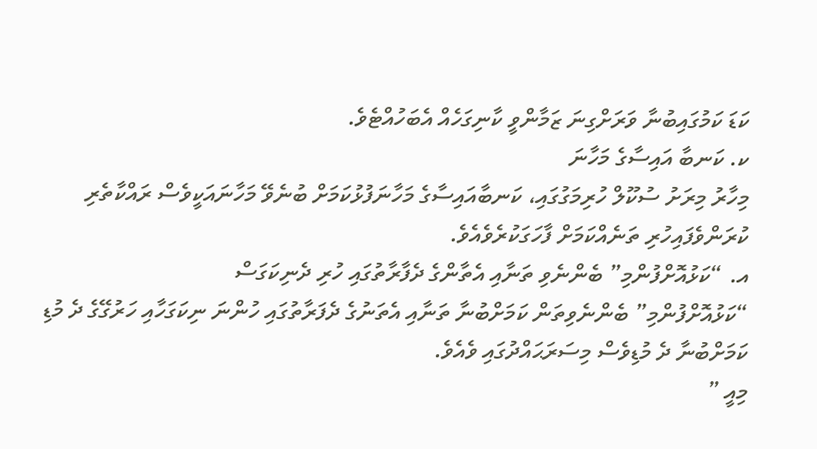ކަޑަ ކަމުގައިބުނާ ވަރަށްގިނަ ޒަމާންވީ ކާނިގަހެއް އެބަހުއްޓެވެ.
ކ. ކަނބާ އައިސާގެ މަހާނަ
މިހާރު މިރަށު ސުކޫލް ހުރިމަގުގައި، ކަނބާއައިސާގެ މަހާނަފުޅުކަމަށް ބުނެވޭ މަހާނައަކީވެސް ރައްކާތެރި ކުރަންވެފައިހުރި ތަނެއްކަމަށް ފާހަގަކުރެވެއެވެ.
އ. “ކަޅުއޮށްފުންމި” ބެންނެވި ތަނާއި އެތާންގެ ދެފާރާތުގައި ހުރި ދެނިކަގަސް
“ކަޅުއޮށްފުންމި” ބެންނެވިތަން ކަމަށްބުނާ ތަނާއި އެތަނުގެ ދެފަރާތުގައި ހުންނަ ނިކަގަހާއި ހަރުގޭގެ ދެ މުޑި ކަމަށްބުނާ ދެ މުޑިވެސް މިސަރަޙައްދުގައި ވެއެވެ.
މިއީ ”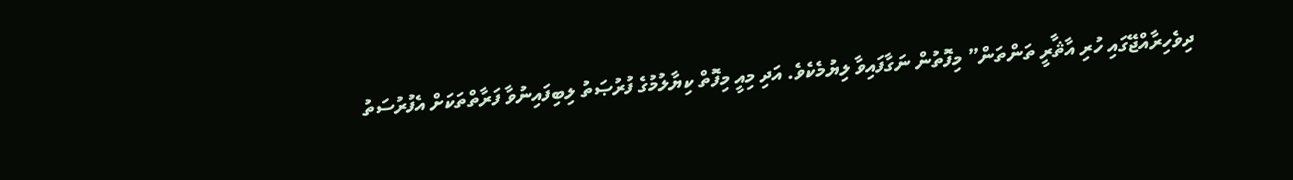ދިވެހިރާއްޖޭގައި ހުރި އާޘާރީ ތަންތަން” މިފޮތުން ނަގާފައިވާ ލިޔުމެކެވެ. އަދި މިއީ މިފޮތް ކިޔާލުމުގެ ފުރުޞަތު ލިބިފައިނުވާ ފަރާތްތަކަށް އެފުރުސަތު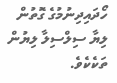ހޯދައިދިނުމުގެ ގޮތުން ލިޔާ ސިލްސިލާ ލިޔުން ތަކެކެވެ.